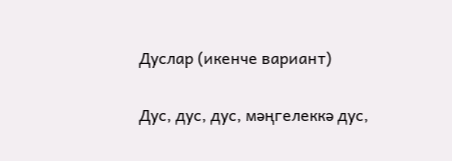Дуслар (икенче вариант)

Дус, дус, дус, мәңгелеккә дус,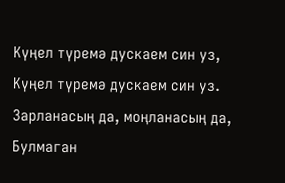Күңел түремә дускаем син уз,
Күңел түремә дускаем син уз.
Зарланасың да, моңланасың да,
Булмаган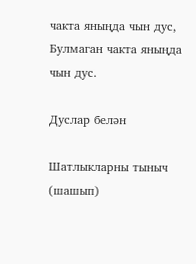чакта яныңда чын дус,
Булмаган чакта яныңда чын дус.

Дуслар белән

Шатлыкларны тыныч (шашып)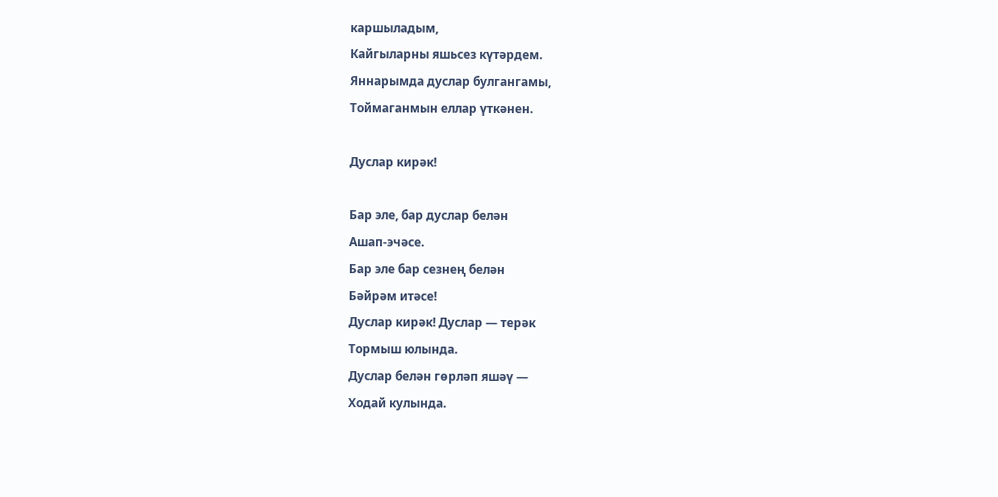каршыладым,
Кайгыларны яшьсез күтәрдем.
Яннарымда дуслар булгангамы,
Тоймаганмын еллар үткәнен.

Дуслар кирәк!

Бар эле, бар дуслар белән
Ашап-эчәсе.
Бар эле бар сезнең белән
Бәйрәм итәсе!
Дуслар кирәк! Дуслар — терәк
Тормыш юлында.
Дуслар белән гөрләп яшәү —
Ходай кулында.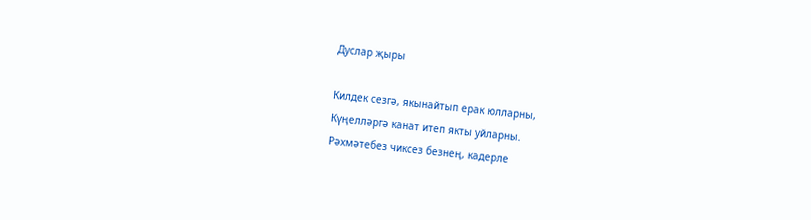Дуслар җыры

Килдек сезгә, якынайтып ерак юлларны,
Күңелләргә канат итеп якты уйларны.
Рәхмәтебез чиксез безнең, кадерле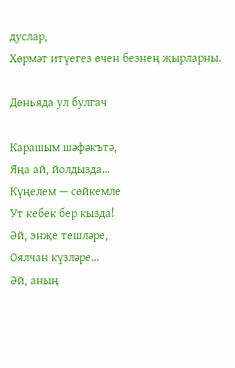дуслар,
Хөрмәт итүегез өчен безнең җырларны.

Дөньяда ул булгач

Карашым шәфәкътә,
Яңа ай, йолдызда…
Күңелем — сөйкемле
Ут кебек бер кызда!
Әй, энҗе тешләре,
Оялчан күзләре…
Әй, аның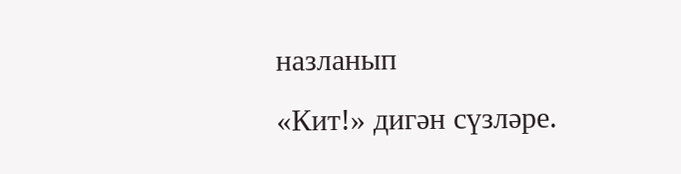назланып
«Кит!» дигән сүзләре.